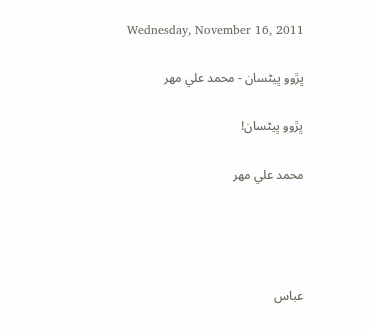Wednesday, November 16, 2011

ڀڙوو ڀيڻسان - محمد علي مھر

ڀڙوو ڀيڻسان!

محمد علي مھر




عباس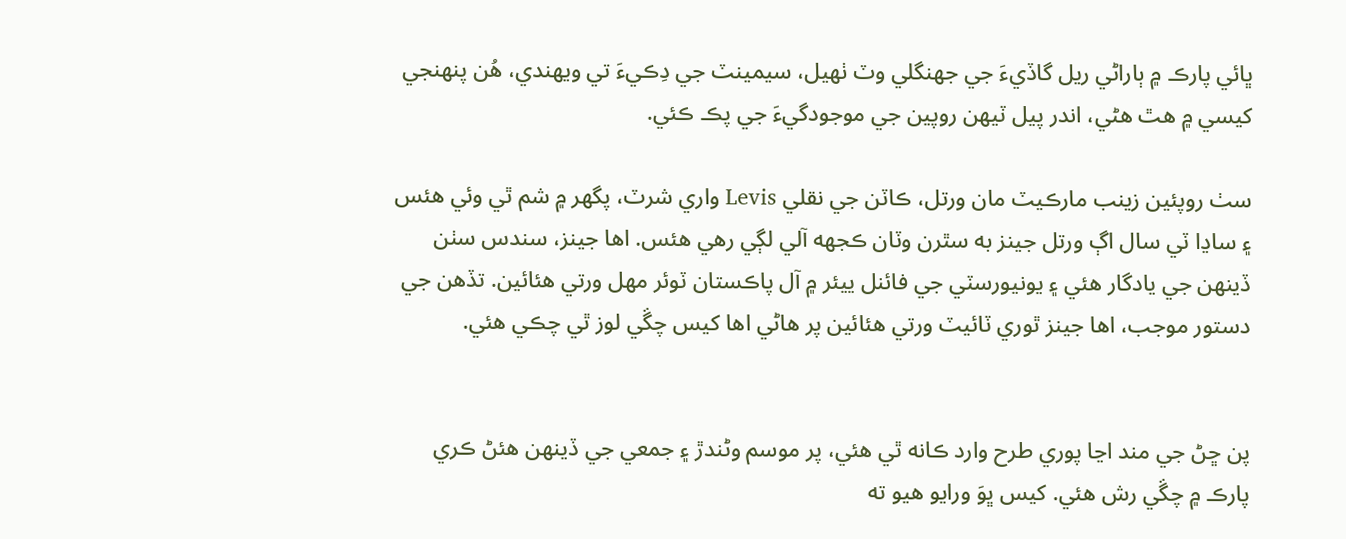ڀائي پارڪ ۾ ٻاراڻي ريل گاڏيءَ جي جهنگلي وٽ ٺھيل، سيمينٽ جي دِڪيءَ تي ويھندي، هُن پنھنجي کيسي ۾ هٿ هڻي، اندر پيل ٽيھن روپين جي موجودگيءَ جي پڪ ڪئي.

سٺ روپئين زينب مارڪيٽ مان ورتل، ڪاٽن جي نقلي Levis واري شرٽ، پگهر ۾ شم ٿي وئي هئس ۽ ساڍا ٽي سال اڳ ورتل جينز به سٿرن وٽان ڪجهه آلي لڳي رهي هئس. اها جينز، سندس سٺن ڏينھن جي يادگار هئي ۽ يونيورسٽي جي فائنل ييئر ۾ آل پاڪستان ٽوئر مھل ورتي هئائين. تڏهن جي دستور موجب، اها جينز ٿوري ٽائيٽ ورتي هئائين پر هاڻي اها کيس چڱي لوز ٿي چڪي هئي.


پن ڇڻ جي مند اڃا پوري طرح وارد ڪانه ٿي هئي، پر موسم وڻندڙ ۽ جمعي جي ڏينھن هئڻ ڪري پارڪ ۾ چڱي رش هئي. کيس ڀوَ ورايو هيو ته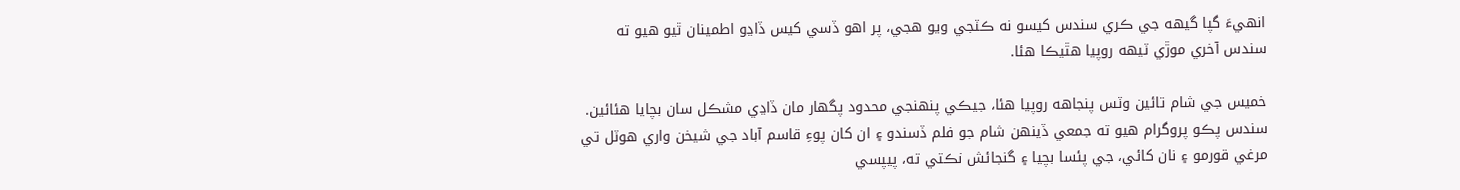انھيءَ گپا گيھه جي ڪري سندس کيسو نه ڪٽجي ويو هجي، پر اهو ڏسي کيس ڏاڍو اطمينان ٿيو هيو ته سندس آخري موڙي ٽيھه روپيا هٿيڪا هئا.

خميس جي شام تائين وٽس پنجاهه روپيا هئا، جيڪي پنھنجي محدود پگهار مان ڏاڍي مشڪل سان بچايا هئائين. سندس پڪو پروگرام هيو ته جمعي ڏينھن شام جو فلم ڏسندو ۽ ان کان پوءِ قاسم آباد جي شيخن واري هوٽل تي مرغي قورمو ۽ نان کائي، جي پئسا بچيا ۽ گنجائش نڪتي ته، پيپسي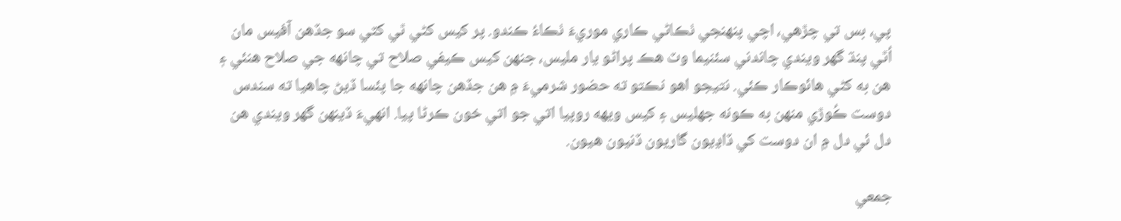پي، بس تي چڙهي، اچي پنھنجي ٺڪاڻي ڪاري موريءَ ٺڪاءُ ڪندو. پر کيس کڻي ٿي کٽي سو جڏهن آفيس مان اُٿي پنڌ گهر ويندي چاندني سئنيما وٽ هڪ پراڻو يار مليس، جنھن کيس ڪيفي صلاح تي چانھه جي صلاح هنئي ۽ هن به کڻي هائوڪار ڪئي. نتيجو اهو نڪتو ته حضور شرميءَ ۾ هن جڏهن چانھه جا پئسا ڏيڻ چاهيا ته سندس دوست ڪُوڙي منھن به ڪونه جهليس ۽ کيس ويھه روپيا اتي جو اتي خون ڪرڻا پيا. انھيءَ ڏينھن گهر ويندي هن دل ئي دل ۾ ان دوست کي ڏاڍيون گاريون ڏنيون هيون.

جمعي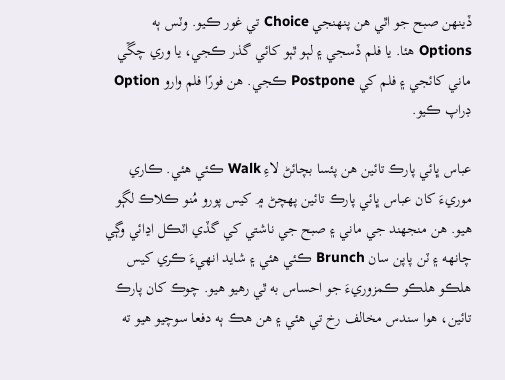ڏينھن صبح جو اٿي هن پنھنجي Choice تي غور ڪيو. وٽس ٻه Options هئا. يا فلم ڏسجي ۽ لٻو ٿٻو کائي گذر ڪجي، يا وري چڱي ماني کائجي ۽ فلم کي Postpone ڪجي. هن فورًا فلم وارو Option ڊراپ ڪيو.

عباس ڀائي پارڪ تائين هن پئسا بچائڻ لاءِ Walk ڪئي هئي. ڪاري موريءَ کان عباس ڀائي پارڪ تائين پھچڻ ۾ کيس پورو مُنو ڪلاڪ لڳو هيو. هن منجهند جي ماني ۽ صبح جي ناشتي کي گڏي اٽڪل اڍائي وڳي چانھه ۽ ٽن پاپن سان Brunch ڪئي هئي ۽ شايد انھيءَ ڪري کيس هلڪو هلڪو ڪمزوريءَ جو احساس به ٿي رهيو هيو. چوڪ کان پارڪ تائين، هوا سندس مخالف رخ تي هئي ۽ هن هڪ ٻه دفعا سوچيو هيو ته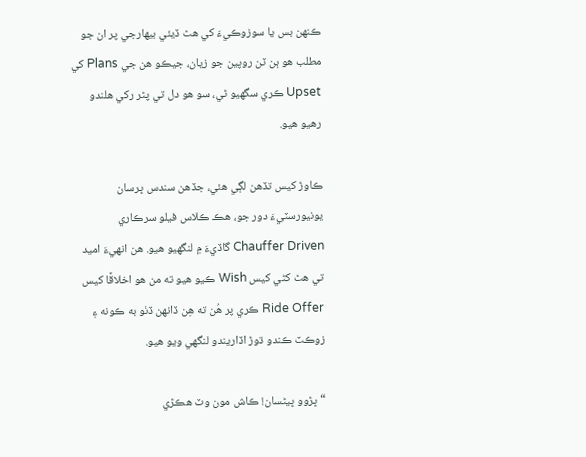ڪنھن بس يا سوزوڪيءَ کي هٿ ڏيئي بيھارجي پر ان جو مطلب هو ٻن ٽن روپين جو زيان، جيڪو هن جي Plans کي Upset ڪري سگهيو ٿي، سو هو دل تي پٿر رکي هلندو رهيو هيو.

ڪاوڙ کيس تڏهن لڳي هئي، جڏهن سندس ڀرسان يونيورسٽيءَ دور جو، ھڪ ڪلاس فيلو سرڪاري Chauffer Driven گاڏيءَ ۾ لنگهيو هيو. هن انھيءَ اميد تي هٿ کڻي کيس Wish ڪيو هيو ته من هو اخلاقًا کيس Ride Offer ڪري پر هُن ته هِن ڏانھن ڏٺو به ڪونه ۽ زوڪٽ ڪندو ڌوڙ اڏاريندو لنگھي ويو هيو.

“ڀڙوو ڀيڻسان! ڪاش مون وٽ هڪڙي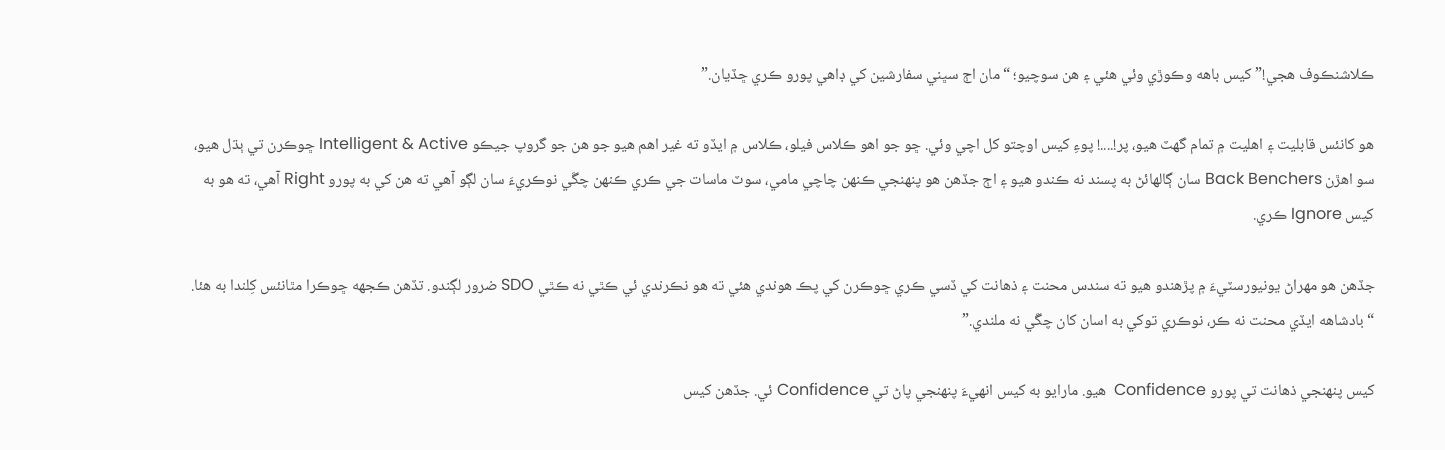ڪلاشنڪوف هجي!” کيس باهه وڪوڙي وئي هئي ۽ هن سوچيو؛ “مان اڄ سڀني سفارشين کي ڊاهي پورو ڪري ڇڏيان.”

هو کانئس قابليت ۽ اهليت ۾ تمام گهٽ هيو، پر!....! پوءِ کيس اوچتو کل اچي وئي. ڇو جو اهو ڪلاس فيلو، ڪلاس ۾ ايڏو ته غير اهم هيو جو هن جو گروپ جيڪو Intelligent & Active ڇوڪرن تي ٻڌل هيو، سو اهڙن Back Benchers سان ڳالھائڻ به پسند نه ڪندو هيو ۽ اڄ جڏهن هو پنھنجي ڪنھن چاچي مامي، سوٽ ماسات جي ڪري ڪنھن چڱي نوڪريءَ سان لڳو آهي ته هن کي به پورو Right آهي، ته هو به کيس Ignore ڪري.

جڏهن هو مھراڻ يونيورسٽيءَ ۾ پڙهندو هيو ته سندس محنت ۽ ذهانت کي ڏسي ڪري ڇوڪرن کي پڪ هوندي هئي ته هو نڪرندي ئي ڪٿي نه ڪٿي SDO ضرور لڳندو. تڏهن ڪجهه ڇوڪرا مٿانئس کِلندا به هئا. “بادشاهه ايڏي محنت نه ڪر، نوڪري توکي به اسان کان چڱي نه ملندي.”

کيس پنھنجي ذهانت تي پورو Confidence  هيو. مارايو به کيس انھيءَ پنھنجي پاڻ تي Confidence ئي. جڏهن کيس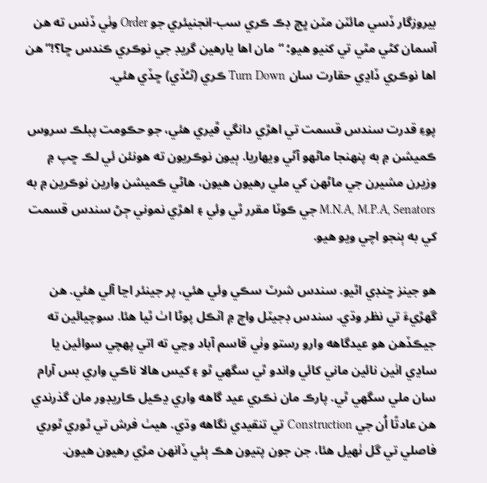بيروزگار ڏسي مائٽن مٽن ڀڄ ڊڪ ڪري سب-انجنيئري جو Order وٺي ڏنس ته هن آسمان کڻي مٿي تي کنيو هيو؛ “مان اها يارهين گريڊ جي نوڪري ڪندس ڇا؟!” هن اها نوڪري ڏاڍي حقارت سان Turn Down ڪري (ٿـُڏي) ڇڏي هئي.

پوءِ قدرت سندس قسمت تي اهڙي دانگي ڦيري هئي، جو حڪومت پبلڪ سروس ڪميشن ۾ به پنھنجا ماڻھو آڻي ويھاريا. ٻيون نوڪريون ته هونئن ئي لڪ ڇپ ۾ وزيرن مشيرن جي ماڻھن کي ملي رهيون هيون، هاڻي ڪميشن وارين نوڪرين ۾ به M.N.A, M.P.A, Senators جي ڪوٽا مقرر ٿي وئي ۽ اهڙي نموني ڄڻ سندس قسمت کي به ٻنجو اچي ويو هيو.

هو جينز ڇنڊي اٿيو. سندس شرٽ سڪي وئي هئي، پر جينئر اڃا آلي هئي. هن گهڙيءَ تي نظر وڌي. سندس ڊجيٽل واچ ۾ اٽڪل پوڻا اٺ ٿيا هئا. سوچيائين ته جيڪڏهن هو عيدگاهه وارو رستو وٺي قاسم آباد وڃي ته اتي پھچي سوائين يا ساڍي اٺين نائين ماني کائي واندو ٿي سگهي ٿو ۽ کيس هالا ناڪي واري بس آرام سان ملي سگهي ٿي. پارڪ مان نڪري عيد گاهه واري ڍڪيل ڪاريڊور مان گذرندي هن عادتًا اُن جي Construction تي تنقيدي نگاهه وڌي. هيٺ فرش تي ٿوري ٿوري فاصلي تي گل ٺھيل هئا، جن جون پتيون هڪ ٻئي ڏانھن مڙي رهيون هيون.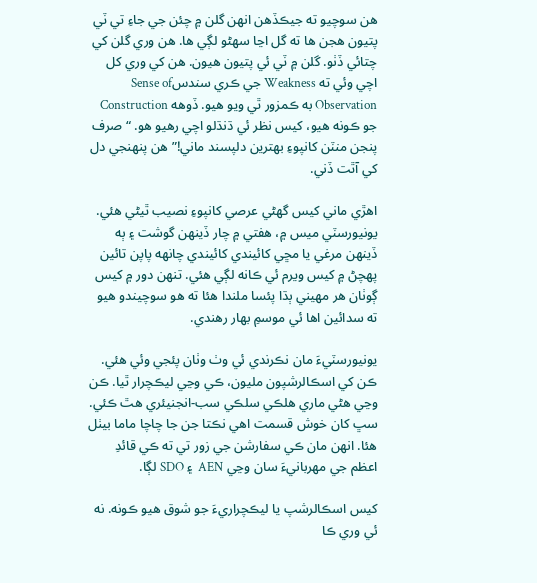هن سوچيو ته جيڪڏهن انھن گلن ۾ چئن جي جاءِ تي ٽي پتيون هجن ها ته گل اڃا سھڻو لڳي ها. هن وري گلن کي چتائي ڏٺو. گلن ۾ ٽي ئي پتيون هيون. هن کي وري کل اچي وئي ته Weakness جي ڪري سندسSense of Observation به ڪمزور ٿي ويو هيو. ڏوهه Construction جو ڪونه هيو، کيس نظر ئي ڌنڌلو اچي رهيو هو. “صرف پنجن منٽن کانپوءِ بھترين دلپسند ماني!” هن پنھنجي دل کي آٿت ڏني.

اهڙي ماني کيس گهڻي عرصي کانپوءِ نصيب ٿيڻي هئي. يونيورسٽي ميس ۾، هفتي ۾ چار ڏينھن گوشت ۽ ٻه ڏينھن مرغي يا مڇي کائيندي کائيندي چانھه پاپن تائين پھچڻ ۾ کيس ويرم ئي ڪانه لڳي هئي. تنھن دور ۾ کيس ڳوٺان هر مھيني ٻڌا پئسا ملندا هئا ته هو سوچيندو هيو ته سدائين اها ئي موسمِ بھار رهندي.

يونيورسٽيءَ مان نڪرندي ئي وٺ وٺان پئجي وئي هئي. ڪن کي اسڪالرشپون مليون، ڪي وڃي ليڪچرار ٿيا. ڪن وڃي هڻي ماري هلڪي سلڪي سب-انجنيئري هٿ ڪئي. سڀ کان خوش قسمت اهي نڪتا جن جا چاچا ماما بيٺل هئا. انھن مان ڪي سفارشن جي زور تي ته ڪي قائدِ اعظم جي مھربانيءَ سان وڃي AEN  ۽ SDO لڳا.

کيس اسڪالرشپ يا ليڪچراريءَ جو شوق هيو ڪونه. نه ئي وري ڪا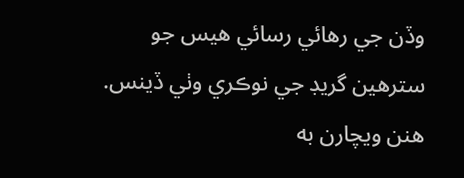وڏن جي رهائي رسائي هيس جو سترهين گريڊ جي نوڪري وٺي ڏينس. هنن ويچارن به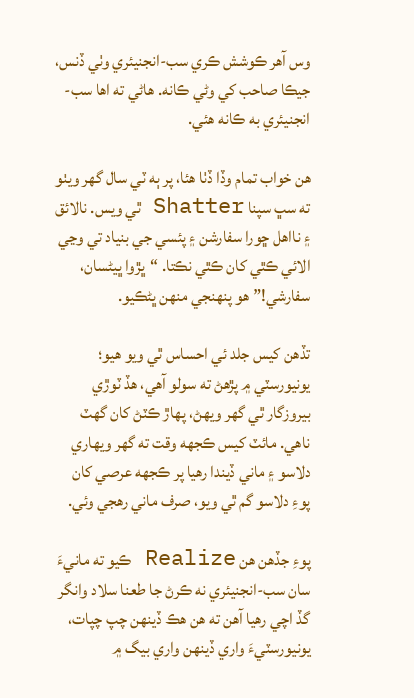وس آهر ڪوشش ڪري سب-انجنيئري وٺي ڏنس، جيڪا صاحب کي وڻي ڪانه. هاڻي ته اها سب-انجنيئري به ڪانه هئي.

هن خواب تمام وڏا ڏٺا هئا، پر ٻه ٽي سال گهر ويٺو ته سڀ سپنا Shatter ٿي ويس. نالائق ۽ نااهل ڇورا سفارشن ۽ پئسي جي بنياد تي وڃي الائي ڪٿي کان ڪٿي نڪتا. “ڀڙوا ڀيڻسان، سفارشي!” هو پنھنجي منھن ڀڻڪيو.

تڏهن کيس جلد ئي احساس ٿي ويو هيو؛ يونيورسٽي ۾ پڙهڻ ته سولو آهي، هڏ ٽوڙي بيروزگار ٿي گهر ويھڻ، پھاڙ ڪٽڻ کان گهٽ ناهي. مائٽ کيس ڪجهه وقت ته گهر ويھاري دلاسو ۽ ماني ڏيندا رهيا پر ڪجهه عرصي کان پوءِ دلاسو گم ٿي ويو، صرف ماني رهجي وئي.

پوءِ جڏهن هن Realize ڪيو ته مانيءَ سان سب-انجنيئري نه ڪرڻ جا طعنا سلاد وانگر گڏ اچي رهيا آهن ته هن هڪ ڏينھن چپ چپات، يونيورسٽيءَ واري ڏينھن واري بيگ ۾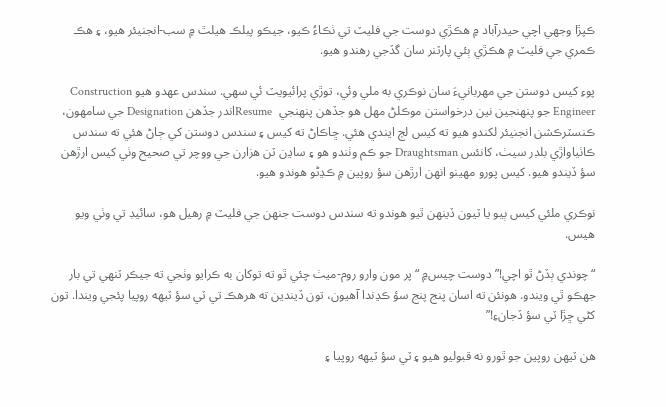ڪپڙا وجهي اچي حيدرآباد ۾ هڪڙي دوست جي فليٽ تي ٺڪاءُ ڪيو، جيڪو پبلڪ هيلٿ ۾ سب-انجنيئر هيو، ۽ هڪ ڪمري جي فليٽ ۾ هڪڙي ٻئي پارٽنر سان گڏجي رهندو هيو.

پوءِ کيس دوستن جي مھربانيءَ سان نوڪري به ملي وئي، توڙي پرائيويٽ ئي سھي. سندس عھدو هيو Construction Engineer جو پنھنجين نين درخواستن موڪلڻ مھل هو جڏهن پنھنجي  Resumeاندر جڏھن Designation جي سامھون، ڪنسٽرڪشن انجنيئر لکندو هيو ته کيس لڄ ايندي هئي. ڇاڪاڻ ته کيس ۽ سندس دوستن کي ڄاڻ هئي ته سندس ڪاٺياواڙي بلڊر سيٺ، کانئس Draughtsman جو ڪم وٺندو هو ۽ ساڍن ٽن هزارن جي ووچر تي صحيح وٺي کيس ارڙهن سؤ ڏيندو هيو. کيس پورو مھينو انھن ارڙهن سؤ روپين ۾ ڪڍڻو هوندو هيو.

نوڪري ملئي کيس ٻيو يا ٽيون ڏينھن ٿيو هوندو ته سندس دوست جنھن جي فليٽ ۾ رهيل هو، سائيڊ تي وٺي ويو هيس.

“چوندي ٻڏڻ ٿو اچي!” دوست چيس۾ “پر مون وارو روم-ميٺ چئي ٿو ته توکان به ڪرايو وٺجي ته جيڪر ٽنھي تي بار جهڪو ٿي ويندو. هونئن ته اسان پنج پنج سؤ ڪڍندا آهيون، تون ڏيندين ته هرهڪ تي ٽي سؤ ٽيھه روپيا پئجي ويندا. تون کڻي ڇڙا ٽي سؤ ڏجانءِ!”

هن ٽيھن روپين جو ٿورو نه قبوليو هيو ۽ ٽي سؤ ٽيھه روپيا ۽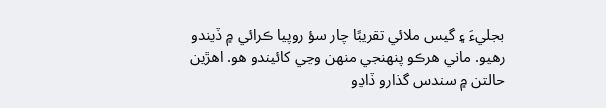بجليءَ ۽ گيس ملائي تقريبًا چار سؤ روپيا ڪرائي ۾ ڏيندو رهيو. ماني هرڪو پنھنجي منھن وڃي کائيندو هو. اهڙين حالتن ۾ سندس گذارو ڏاڍو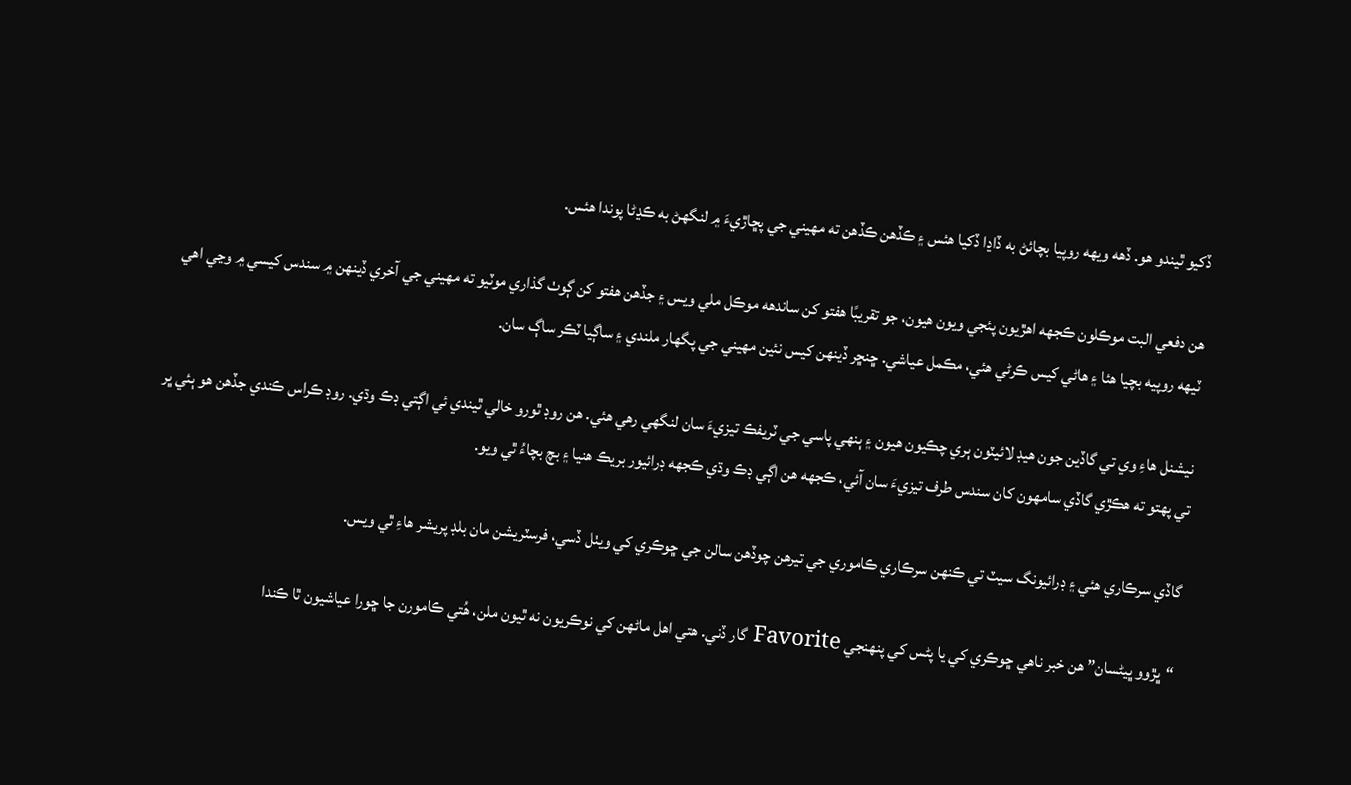ڏکيو ٿيندو هو. ڏهه ويھه روپيا بچائڻ به ڏاڍا ڏکيا هئس ۽ ڪڏهن ڪڏهن ته مھيني جي پڇاڙيءَ ۾ لنگهڻ به ڪڍڻا پوندا هئس.

هن دفعي البت موڪلون ڪجهه اهڙيون پئجي ويون هيون، جو تقريبًا هفتو کن ساندهه موڪل ملي ويس ۽ جڏهن هفتو کن ڳوٺ گذاري موٽيو ته مھيني جي آخري ڏينھن ۾ سندس کيسي ۾ وڃي اهي ٽيھه روپيه بچيا هئا ۽ هاڻي کيس ڪرڻي هئي، مڪمل عياشي. ڇنڇر ڏينھن کيس نئين مھيني جي پگهار ملندي ۽ ساڳيا ٽڪر ساڳ سان.

نيشنل هاءِ وي تي گاڏين جون هيڊ لائيٽون ٻري چڪيون هيون ۽ ٻنھي پاسي جي ٽريفڪ تيزيءَ سان لنگهي رهي هئي. هن روڊ ٿورو خالي ٿيندي ئي اڳتي ڊڪ وڌي. روڊ ڪراس ڪندي جڏهن هو ٻئي ڀر تي پھتو ته هڪڙي گاڏي سامھون کان سندس طرف تيزيءَ سان آئي، ڪجهه هن اڳي ڊڪ وڌي ڪجهه ڊرائيور بريڪ هنيا ۽ بچ بچاءُ ٿي ويو.

گاڏي سرڪاري هئي ۽ ڊرائيونگ سيٽ تي ڪنھن سرڪاري ڪاموري جي تيرهن چوڏهن سالن جي ڇوڪري کي ويٺل ڏسي، فرسٽريشن مان بلڊ پريشر هاءِ ٿي ويس.

“ڀڙوو ڀيڻسان” هن خبر ناهي ڇوڪري کي يا پڻس کي پنھنجي Favorite گار ڏني. هتي اهل ماڻھن کي نوڪريون نه ٿيون ملن، هُتي ڪامورن جا ڇورا عياشيون ٿا ڪندا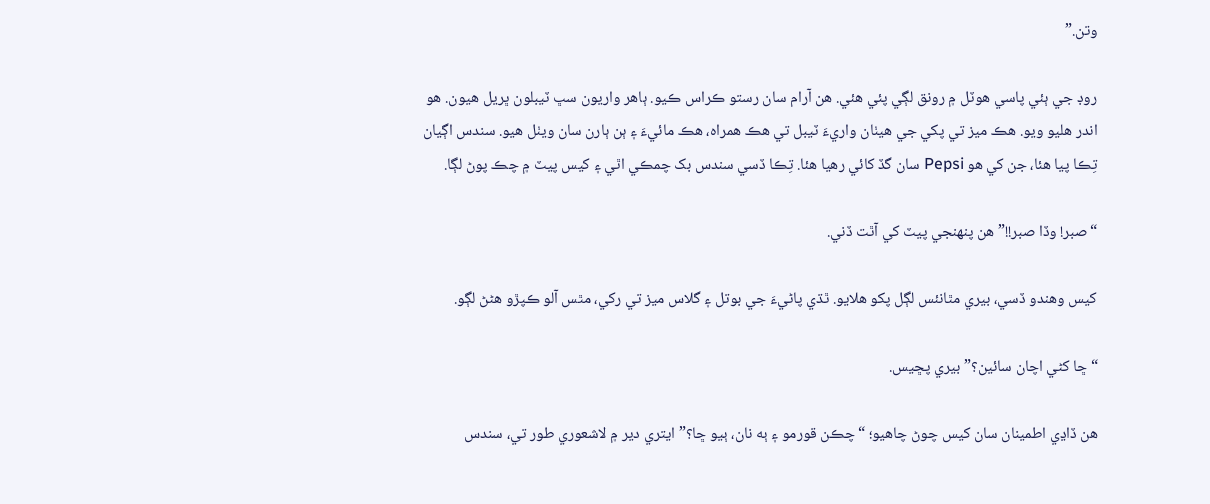وتن.”

روڊ جي ٻئي پاسي هوٽل ۾ رونق لڳي پئي هئي. هن آرام سان رستو ڪراس ڪيو. ٻاهر واريون سڀ ٽيبلون ڀريل هيون. هو اندر هليو ويو. هڪ ميز تي پکي جي هيٺان واريءَ ٽيبل تي هڪ همراه، هڪ مائيءَ ۽ ٻن ٻارن سان ويٺل هيو. سندس اڳيان تِڪا پيا هئا، جن کي هو Pepsi سان گڏ کائي رهيا هئا. تِڪا ڏسي سندس بک چمڪي اٿي ۽ کيس پيٽ ۾ چڪ پوڻ لڳا.

“صبر! وڏا صبر!!” هن پنھنجي پيٽ کي آٿت ڏني.

کيس وهندو ڏسي، بيري مٿانئس لڳل پکو هلايو. ٿڌي پاڻيءَ جي بوتل ۽ گلاس ميز تي رکي، مٿس آلو ڪپڙو هڻڻ لڳو.

“ڇا کڻي اچان سائين؟” بيري پڇيس.

هن ڏاڍي اطمينان سان کيس چوڻ چاهيو؛ “چڪن قورمو ۽ ٻه نان، ٻيو ڇا؟” ايتري دير ۾ لاشعوري طور تي، سندس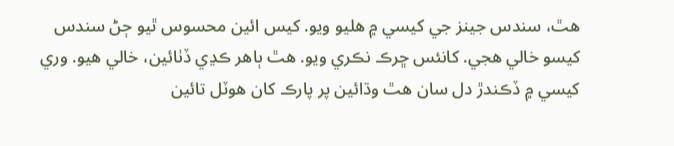هٿ، سندس جينز جي کيسي ۾ ھليو ويو. کيس ائين محسوس ٿيو ڄڻ سندس کيسو خالي هجي. کانئس ڇرڪ نڪري ويو. هٿ ٻاهر ڪڍي ڏٺائين، خالي هيو. وري کيسي ۾ ڏڪندڙ دل سان هٿ وڌائين پر پارڪ کان هوٽل تائين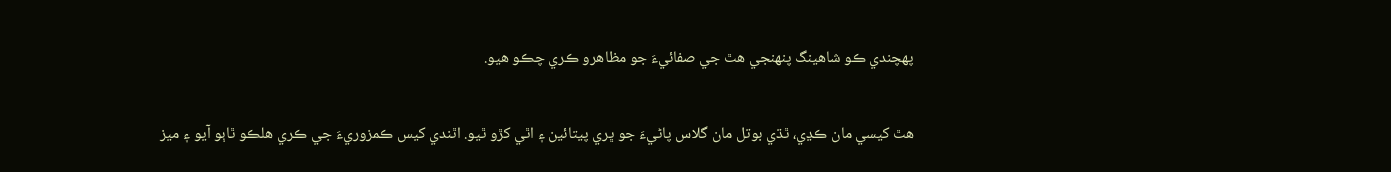پھچندي ڪو شاهينگ پنھنجي هٿ جي صفائيءَ جو مظاهرو ڪري چڪو هيو.

هٿ کيسي مان ڪڍي، ٿڌي بوتل مان گلاس پاڻيءَ جو ڀري پيتائين ۽ اٿي کڙو ٿيو. اٿندي کيس ڪمزوريءَ جي ڪري هلڪو ٿاٻو آيو ۽ ميز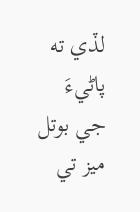لڏي ته پاڻيءَ جي بوتل ميز تي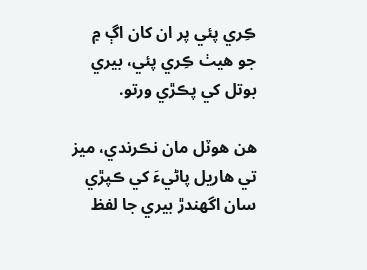ڪِري پئي پر ان کان اڳ ۾ جو هيٺ ڪِري پئي، بيري بوتل کي پڪڙي ورتو.

هن هوٽل مان نڪرندي، ميز تي هاريل پاڻيءَ کي ڪپڙي سان اگهندڙ بيري جا لفظ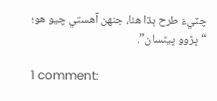چٽيءَ طرح ٻڌا هئا، جنھن آهستي چيو هو؛ “ڀڙوو ڀيڻسان”.

1 comment: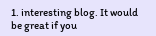1. interesting blog. It would be great if you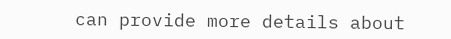can provide more details about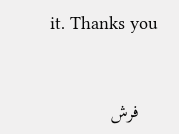it. Thanks you



    فرش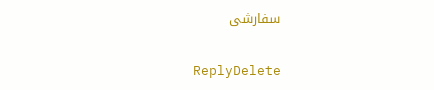سفارشی

    ReplyDelete